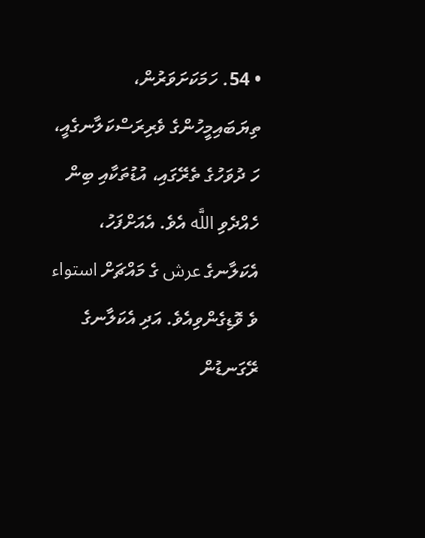• 54. ހަމަކަށަވަރުން، ތިޔަބައިމީހުންގެ ވެރިރަސްކަލާނގެއީ، ހަ ދުވަހުގެ ތެރޭގައި، އުޑުތަކާއި ބިން ހެއްދެވި اللَّه އެވެ. އެއަށްފަހު، އެކަލާނގެ عرش ގެ މައްޗަށް استواء ވެ ވޮޑިގެންވިއެވެ. އަދި އެކަލާނގެ ރޭގަނޑުން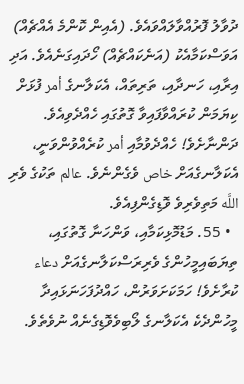ދުވާލު ފޮރުއްވާލައްވައެވެ. (އެއިން ކޮންމެ އެއްޗެއް) އަވަސްކަމާއެކު (އަނެކައްޗެއް) ހޯދައިގަނެއެވެ. އަދި އިރާއި، ހަނދާއި، ތަރިތައް، އެކަލާނގެ أمر ފުޅަށް ކިޔަމަން ކުރައްވާފައިވާ ގޮތުގައި ހެއްދެވިއެވެ. ދަންނާށެވެ! ހެއްދެވުމާއި أمر ކުރެއްވުންވަނީ، އެކަލާނގެއަށް خاص ވެގެންނެވެ. عالم ތަކުގެ ވެރި اللَّه މަތިވެރިވެ ވޮޑިގެންފިއެވެ.
  • 55. މަޑުމޮޅިކަމާއި، ވަންހަނާ ގޮތުގައި، ތިޔަބައިމީހުންގެ ވެރިރަސްކަލާނގެއަށް دعاء ކުރާށެވެ! ހަމަކަށަވަރުން، ހައްދުފަހަނަޅައިދާ މީހުންދެކެ އެކަލާނގެ ލޯބިވެވޮޑިގެނެއް ނުވެތެވެ.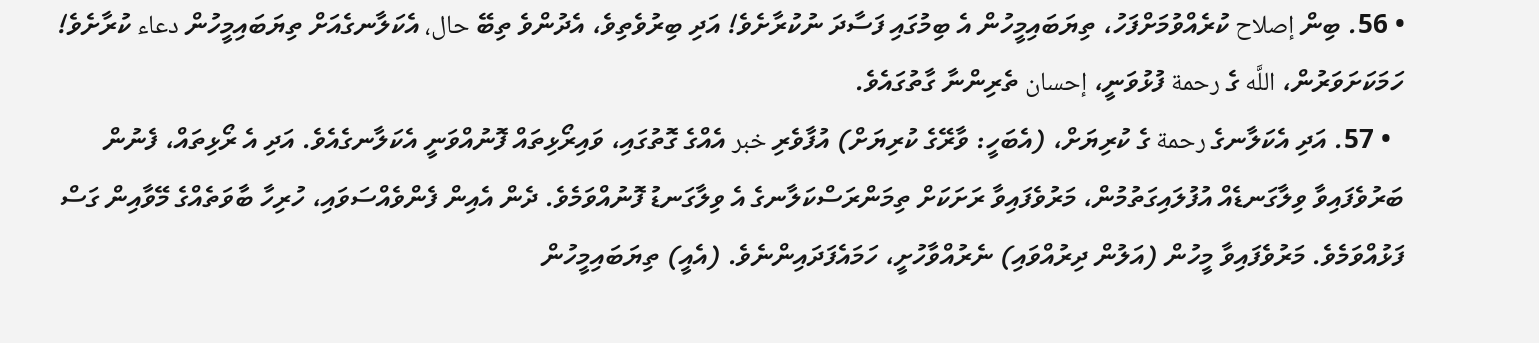• 56. ބިން إصلاح ކުރެއްވުމަށްފަހު، ތިޔަބައިމީހުން އެ ބިމުގައި ފަސާދަ ނުކުރާށެވެ! އަދި ބިރުވެތިވެ، އެދުންވެ ތިބޭ حال، އެކަލާނގެއަށް ތިޔަބައިމީހުން دعاء ކުރާށެވެ! ހަމަކަށަވަރުން، اللَّه ގެ رحمة ފުޅުވަނީ، إحسان ތެރިންނާ ގާތުގައެވެ.
  • 57. އަދި އެކަލާނގެ رحمة ގެ ކުރިޔަށް، (އެބަހީ: ވާރޭގެ ކުރިޔަށް) އުފާވެރި خبر އެއްގެ ގޮތުގައި، ވައިރޯޅިތައް ފޮނުއްވަނީ އެކަލާނގެއެވެ. އަދި އެ ރޯޅިތައް، ފެނުން ބަރުވެފައިވާ ވިލާގަނޑެއް އުފުލައިގަތުމުން، މަރުވެފައިވާ ރަށަކަށް ތިމަންރަސްކަލާނގެ އެ ވިލާގަނޑު ފޮނުއްވަމެވެ. ދެން އެއިން ފެންވެއްސަވައި، ހުރިހާ ބާވަތެއްގެ މޭވާއިން ގަސް ފަޅުއްވަމެވެ. މަރުވެފައިވާ މީހުން (އަލުން ދިރުއްވައި) ނެރުއްވާހުށީ، ހަމައެފަދައިންނެވެ. (އެއީ) ތިޔަބައިމީހުން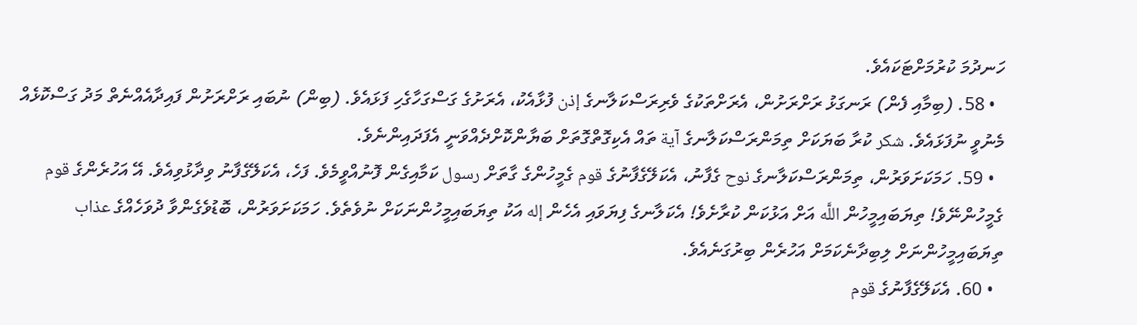ހަނދުމަ ކުރުމަށްޓަކައެވެ.
  • 58. (ބިމާއި ފެން) ރަނގަޅު ރަށްރަށުން، އެރަށްތަކުގެ ވެރިރަސްކަލާނގެ إذن ފުޅާއެކު، އެރަށުގެ ގަސްގަހާގެހި ފަޅައެވެ. (ބިން) ނުބައި ރަށްރަށުން ފައިދާއެއްނެތް މަދު ގަސްކޮޅެއް މެނުވީ ނުފަޅައެވެ. شكر ކުރާ ބަޔަކަށް ތިމަންރަސްކަލާނގެ آية ތައް އެކިގޮތްގޮތަށް ބަޔާންކޮށްދެއްވަނީ އެފަދައިންނެވެ.
  • 59. ހަމަކަށަވަރުން، ތިމަންރަސްކަލާނގެ نوح ގެފާނު، އެކަލޭގެފާނުގެ قوم ގެމީހުންގެ ގާތަށް رسول ކަމާއިގެން ފޮނުއްވީމެވެ. ފަހެ، އެކަލޭގެފާނު ވިދާޅުވިއެވެ. އޭ އަހުރެންގެ قوم ގެމީހުންނޭވެ! ތިޔަބައިމީހުން اللَّه އަށް އަޅުކަން ކުރާށެވެ! އެކަލާނގެ ފިޔަވައި އެހެން إله އަކު ތިޔަބައިމީހުންނަކަށް ނުވެތެވެ. ހަމަކަށަވަރުން، ބޮޑުވެގެންވާ ދުވަހެއްގެ عذاب ތިޔަބައިމީހުންނަށް ލިބިދާނެކަމަށް އަހުރެން ބިރުގަނެއެވެ.
  • 60. އެކަލޭގެފާނުގެ قوم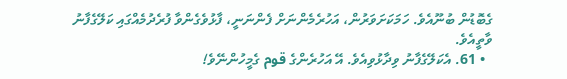ގެބޮޑުން ބުނޫއެވެ. ހަމަކަށަވަރުން، އަހުރެމެންނަށް ފެންނަނީ، ފާޅުވެގެންވާ ފުރެދުމެއްގައި ކަލޭގެފާނު ވާތީއެވެ.
  • 61. އެކަލޭގެފާނު ވިދާޅުވިއެވެ. އޭ އަހުރެންގެ قوم ގެމީހުންނޭވެ!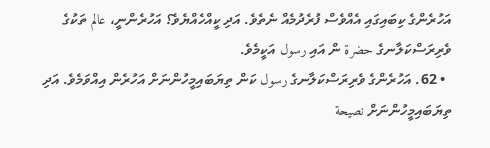އަހުރެންގެ ކިބައިގައި އެއްވެސް ފުރެދުމެއް ނެތެވެ. އަދި ކީއްހެއްޔެވެ؟ އަހުރެންނީ، عالم ތަކުގެ ވެރިރަސްކަލާނގެ حضرة ން އައި رسول އަކީމެވެ.
  • 62. އަހުރެންގެ ވެރިރަސްކަލާނގެ رسول ކަން ތިޔަބައިމީހުންނަށް އަހުރެން އިއްވަމެވެ. އަދި ތިޔަބައިމީހުންނަށް نصيحة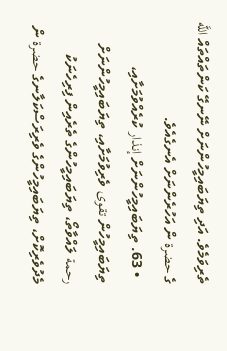ތެރިވަމެވެ. އަދި ތިޔަބައިމީހުންނަށް ނޭނގޭ ކަންތައްތައް اللَّه ގެ حضرة ން އަހުރެންނަށް އެނގެއެވެ.
  • 63. ތިޔަބައިމީހުންނަށް إنذار ކުރެއްވުމަށާއި، ތިޔަބައިމީހުން تقوى ވެރިވުމަށާއި، ތިޔަބައިމީހުންނަށް رحمة ލައްވާތޯ، ތިޔަބައިމީހުންގެ ތެރެއިން ފިރިހެނަކު މެދުވެރިކޮށް، ތިޔަބައިމީހުންގެ ވެރިރަސްކަލާނގެ حضرة ން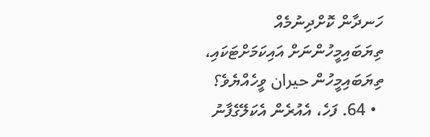ހަނދާން ކޮށްދިނުމެއް ތިޔަބައިމީހުންނަށް އައިކަމަށްޓަކައި، ތިޔަބައިމީހުން حيران ވީހެއްޔެވެ؟
  • 64. ފަހެ، އެއުރެން އެކަލޭގެފާނު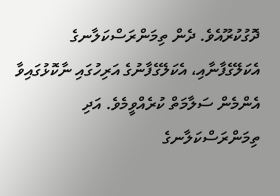ދޮގުކުރޫއެވެ. ދެން ތިމަންރަސްކަލާނގެ އެކަލޭގެފާނާއި، އެކަލޭގެފާނުގެ އަރިހުގައި ނާކޮޅުގައިވާ އެންމެން ސަލާމަތް ކުރެއްވީމެވެ. އަދި ތިމަންރަސްކަލާނގެ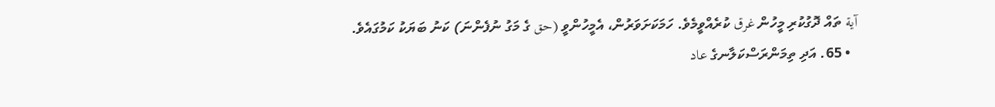آية ތައް ދޮގުކުރި މީހުން غرق ކުރެއްވީމެވެ. ހަމަކަށަވަރުން، އެމީހުންވީ (حق ގެ މަގު ނުފެންނަ) ކަނު ބަޔަކު ކަމުގައެވެ.
  • 65. އަދި ތިމަންރަސްކަލާނގެ عاد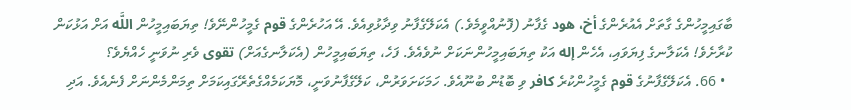ބާގައިމީހުންގެ ގާތަށް އެއުރެންގެ أخ، هود ގެފާނު (ފޮނުއްވީމެވެ.) އެކަލޭގެފާނު ވިދާޅުވިއެވެ. އޭ އަހުރެންގެ قوم ގެމީހުންނޭވެ! ތިޔަބައިމީހުން اللَّه އަށް އަޅުކަން ކުރާށެވެ! އެކަލާނގެ ފިޔަވައި، އެހެން إله އަކު ތިޔަބައިމީހުންނަކަށް ނުވެއެވެ. ފަހެ، ތިޔަބައިމީހުން (އެކަލާނގެއަށް) تقوى ވެރި ނުވަނީ ހެއްޔެވެ؟
  • 66. އެކަލޭގެފާނުގެ قوم ގެމީހުންކުރެ كافر ވި ބޮޑުން ބުނޫއެވެ. ހަމަކަށަވަރުން، ކަލޭގެފާނުވަނީ، މޮޔަކަމެއްގެތެރޭގައިކަމަށް ތިމަންމެންނަށް ފެނެއެވެ. އަދި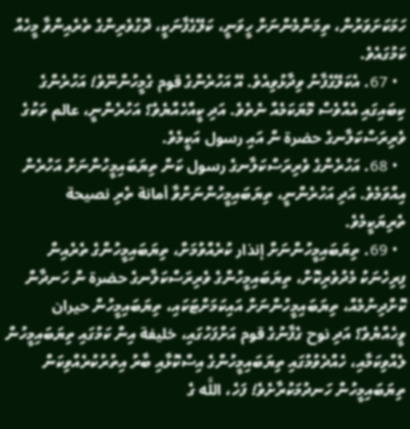ހަމަކަށަވަރުން، ތިމަންމެންނަށް ހީވަނީ، ކަލޭގެފާނަކީ، ދޮގުވެރިންގެ ތެރެއިންވާ މީހެއް ކަމުގައެވެ.
  • 67. އެކަލޭގެފާނު ވިދާޅުވިއެވެ. އޭ އަހުރެންގެ قوم ގެމީހުންނޭވެ! އަހުރެންގެ ކިބައިގައި އެއްވެސް މޮޔަކަމެއް ނެތެވެ. އަދި ކީއްހެއްޔެވެ؟ އަހުރެންނީ، عالم ތަކުގެ ވެރިރަސްކަލާނގެ حضرة ން އައި رسول އަކީމެވެ.
  • 68. އަހުރެންގެ ވެރިރަސްކަލާނގެ رسول ކަން ތިޔަބައިމީހުންނަށް އަހުރެން އިއްވަމެވެ. އަދި އަހުރެންނީ، ތިޔަބައިމީހުންނަށްވާ أمانة ތެރި نصيحة ތެރިޔަކީމެވެ.
  • 69. ތިޔަބައިމީހުންނަށް إنذار ކުރެއްވުމަށް، ތިޔަބައިމީހުންގެ ތެރެއިން ފިރިހެނަކު މެދުވެރިކޮށް، ތިޔަބައިމީހުންގެ ވެރިރަސްކަލާނގެ حضرة ން ހަނދާން ކޮށްދިނުމެއް، ތިޔަބައިމީހުންނަށް އައިކަމަށްޓަކައި، ތިޔަބައިމީހުން حيران ވީހެއްޔެވެ؟ އަދި نوح ގެފާނުގެ قوم އަށްފަހުގައި، خليفة އިން ކަމުގައި ތިޔަބައިމީހުން ލެއްވިކަމާއި، ހެއްދެވުމުގައި ތިޔަބައިމީހުންގެ އިސްކޮޅާއި ބާރު އިތުރުކުރެއްވިކަން ތިޔަބައިމީހުން ހަނދުމަކުރާށެވެ! ފަހެ، اللَّه ގެ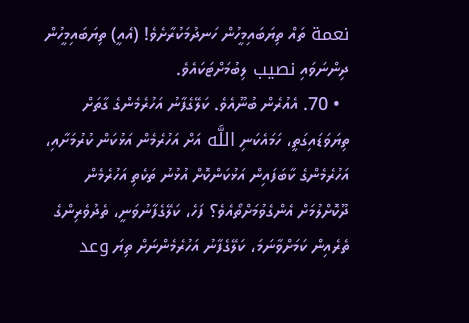نعمة ތައް ތިޔަބައިމީހުން ހަނދުމަކުރާށެވެ! (އެއީ) ތިޔަބައިމީހުން ދިންނަވައި نصيب ލިބުމަށްޓަކައެވެ.
  • 70. އެއުރެން ބުނޫއެވެ. ކަލޭގެފާނު އަހުރެމެންގެ ގާތަށް ތިޔަވަޑައިގަތީ، ހަމައެކަނި اللَّه އަށް އަހުރެމެން އަޅުކަން ކުރުމަށާއި، އަހުރެމެންގެ ކާބަފައިން އަޅުކަންކޮށް އުޅުނު ތަކެތި އަހުރެމެން ދޫކޮށްލުމަށް އެންގެވުމަށްތޯއެވެ؟ ފަހެ، ކަލޭގެފާނުވަނީ، ތެދުވެރިންގެ ތެރެއިން ކަމަށްވާނަމަ، ކަލޭގެފާނު އަހުރެމެންނަށް ތިޔަ وعد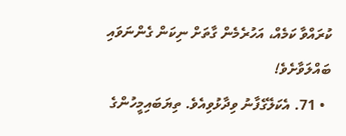ކުރައްވާ ކަމެއް، އަހުރެމެން ގާތަށް ނިކަން ގެންނަވައި ބައްލަވާށެވެ!
  • 71. އެކަލޭގެފާނު ވިދާޅުވިއެވެ. ތިޔަބައިމީހުންގެ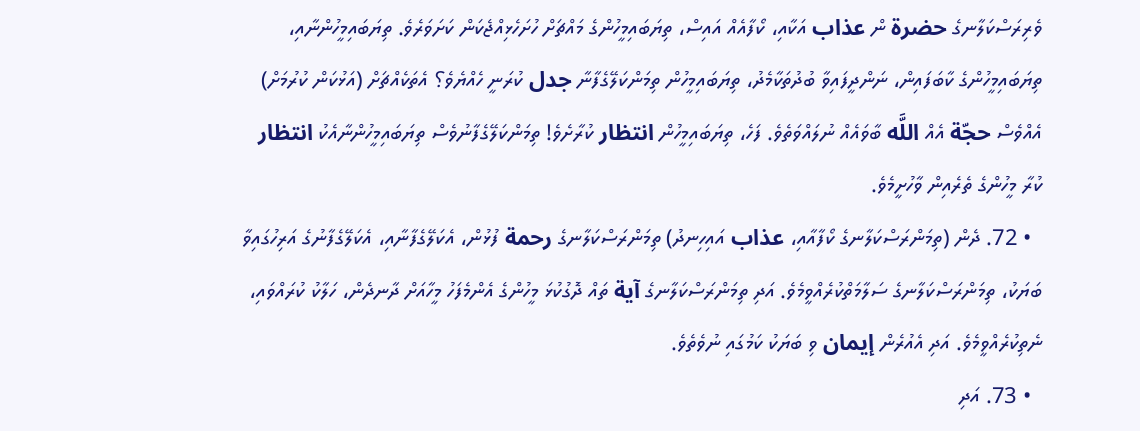ވެރިރަސްކަލާނގެ حضرة ން عذاب އަކާއި، ކޯފާއެއް އައިސް، ތިޔަބައިމީހުންގެ މައްޗަށް ހުށަހެޅިއްޖެކަން ކަށަވަރެވެ. ތިޔަބައިމީހުންނާއި، ތިޔަބައިމީހުންގެ ކާބަފައިން، ނަންދީފައިވާ ބުދުތަކާމެދު، ތިޔަބައިމީހުން ތިމަންކަލޭގެފާނާ جدل ކުރަނީ ހެއްޔެވެ؟ އެތަކެއްޗަށް (އަޅުކަން ކުރުމަށް) އެއްވެސް حجّة އެއް اللَّه ބާވައެއް ނުލައްވަތެވެ. ފަހެ، ތިޔަބައިމީހުން انتظار ކުރާށެވެ! ތިމަންކަލޭގެފާނުވެސް ތިޔަބައިމީހުންނާއެކު انتظار ކުރާ މީހުންގެ ތެރެއިން ވާހުށީމެވެ.
  • 72. ދެން (ތިމަންރަސްކަލާނގެ ކޯފާއާއި، عذاب އައިހިނދު) ތިމަންރަސްކަލާނގެ رحمة ފުޅުން، އެކަލޭގެފާނާއި، އެކަލޭގެފާނުގެ އަރިހުގައިވާ ބަޔަކު، ތިމަންރަސްކަލާނގެ ސަލާމަތްކުރެއްވީމެވެ. އަދި ތިމަންރަސްކަލާނގެ آية ތައް ދޮގުކުޅަ މީހުންގެ އެންމެފަހު މީހާއަށް ދާނދެން، ހަލާކު ކުރައްވައި، ނެތިކުރެއްވީމެވެ. އަދި އެއުރެން إيمان ވި ބަޔަކު ކަމުގައި ނުވެތެވެ.
  • 73. އަދި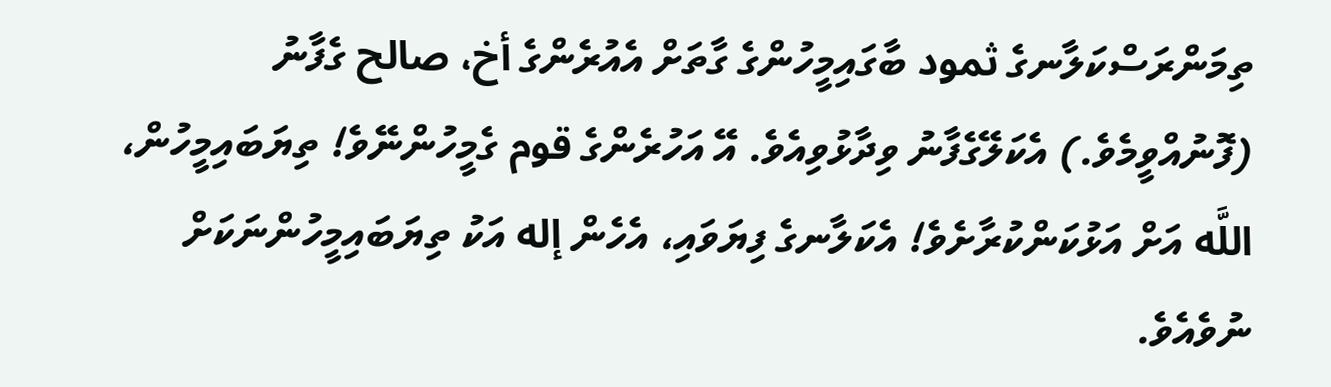ތިމަންރަސްކަލާނގެ ثمود ބާގައިމީހުންގެ ގާތަށް އެއުރެންގެ أخ، صالح ގެފާނު (ފޮނުއްވީމެވެ.) އެކަލޭގެފާނު ވިދާޅުވިއެވެ. އޭ އަހުރެންގެ قوم ގެމީހުންނޭވެ! ތިޔަބައިމީހުން، اللَّه އަށް އަޅުކަންކުރާށެވެ! އެކަލާނގެ ފިޔަވައި، އެހެން إله އަކު ތިޔަބައިމީހުންނަކަށް ނުވެއެވެ.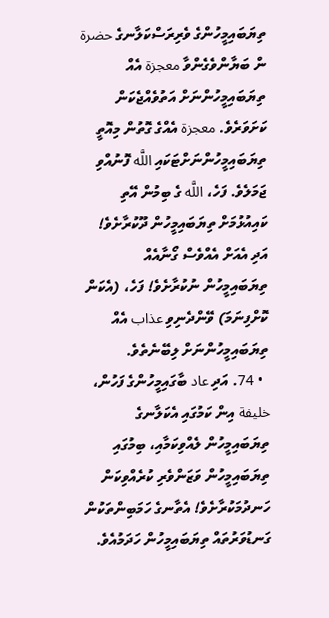ތިޔަބައިމީހުންގެ ވެރިރަސްކަލާނގެ حضرة ން ބަޔާންވެގެންވާ معجزة އެއް ތިޔަބައިމީހުންނަށް އަތުވެއްޖެކަން ކަށަވަރެވެ. معجزة އެއްގެ ގޮތުން މިއޮތީ ތިޔަބައިމީހުންނަށްޓަކައި اللَّه ފޮނުއްވި ޖަމަލެވެ. ފަހެ، اللَّه ގެ ބިމުން އޭތި ކައިއުޅުމަށް ތިޔަބައިމީހުން ދޫކުރާށެވެ! އަދި އެއަށް އެއްވެސް ގޯނާއެއް ތިޔަބައިމީހުން ނުކުރާށެވެ! ފަހެ، (އެކަން ކޮށްފިނަމަ) ވޭންދެނިވި عذاب އެއް ތިޔަބައިމީހުންނަށް ލިބޭނެތެވެ.
  • 74. އަދި عاد ބާގައިމީހުންގެ ފަހުން، خليفة އިން ކަމުގައި އެކަލާނގެ ތިޔަބައިމީހުން ލެއްވިކަމާއި، ބިމުގައި ތިޔަބައިމީހުން ވަޒަންވެރި ކުރެއްވިކަން ހަނދުމަކުރާށެވެ! އެތާނގެ ހަމަބިންތަކުން ގަނޑުވަރުތައް ތިޔަބައިމީހުން ހަދަމުއެވެ.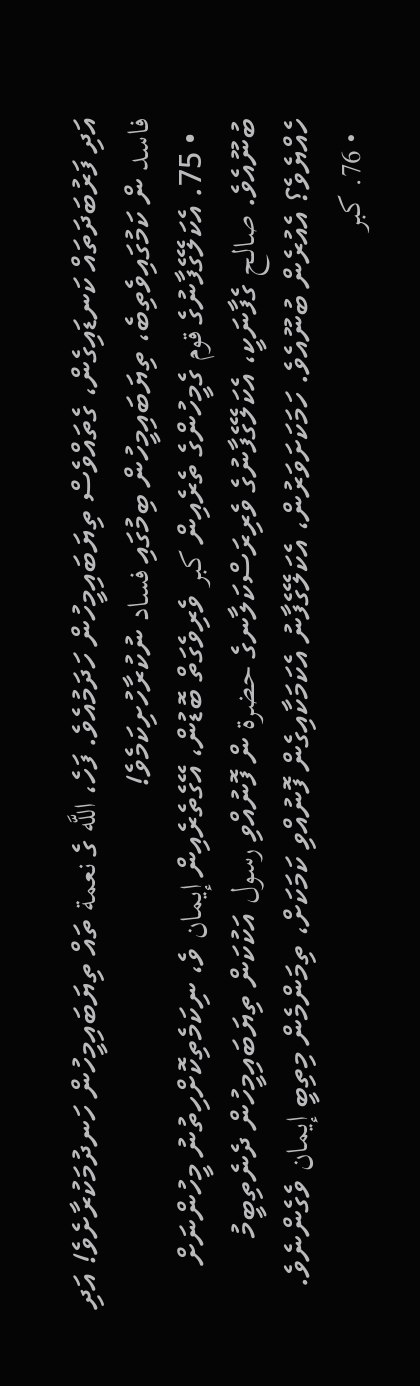އަދި ފަރުބަދަތައް ކަނޑައިގެން، ގެތައްވެސް ތިޔަބައިމީހުން ހަދަމުއެވެ. ފަހެ، اللَّه ގެ نعمة ތައް ތިޔަބައިމީހުން ހަނދުމަކުރާށެވެ! އަދި فاسد ން ކަމުގައިވެތިބެ، ތިޔަބައިމީހުން ބިމުގައި فساد ނުކުރާހުށިކަމެވެ!
  • 75. އެކަލޭގެފާނުގެ قوم ގެމީހުންގެ ތެރެއިން كبر ވެރިވެގަތް ބޮޑުން، އޭގެތެރެއިން إيمان ވެ، ނިކަމެތިކޮށްހިތުނު މީހުންނަށް ބުނޫއެވެ. صالح ގެފާނަކީ، އެކަލޭގެފާނުގެ ވެރިރަސްކަލާނގެ حضرة ން ފޮނުއްވި رسول އަކުކަން ތިޔަބައިމީހުން ދެނެތިބީމު ހެއްޔެވެ؟ އެއުރެން ބުނޫއެވެ. ހަމަކަށަވަރުން، އެކަލޭގެފާނު އެކަމަކާއިގެން ފޮނުއްވި ކަމަކަށް، ތިމަންމެން މިތިބީ إيمان ވެގެންނެވެ.
  • 76. كبر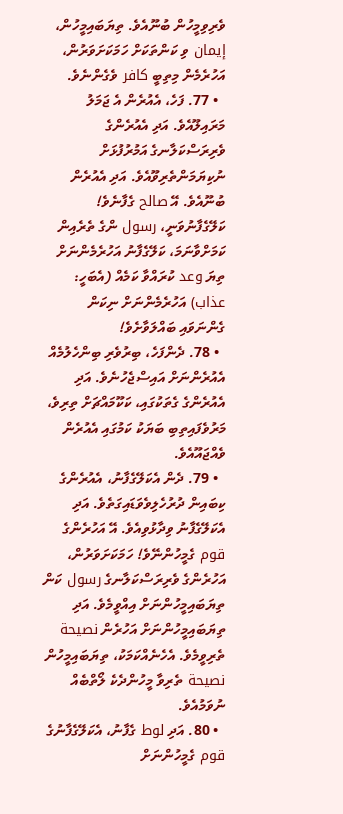ވެރިވިމީހުން ބުނޫއެވެ. ތިޔަބައިމީހުން، إيمان ވި ކަންތަކަށް ހަމަކަށަވަރުން، އަހުރެމެން މިތިބީ كافر ވެގެންނެވެ.
  • 77. ފަހެ، އެއުރެން އެ ޖަމަލު މަރައިލޫއެވެ. އަދި އެއުރެންގެ ވެރިރަސްކަލާނގެ އަމުރުފުޅަށް ނުކިޔަމަންތެރިވޫއެވެ. އަދި އެއުރެން ބުނޫއެވެ. އޭ صالح ގެފާނެވެ! ކަލޭގެފާނުވަނީ، رسول ންގެ ތެރެއިން ކަމަށްވާނަމަ، ކަލޭގެފާނު އަހުރެމެންނަށް ތިޔަ وعد ކުރައްވާ ކަމެއް (އެބަހީ: عذاب) އަހުރެމެންނަށް ނިކަން ގެންނަވައި ބައްލަވާށެވެ!
  • 78. ދެންފަހެ، ބިރުވެރި ބިންހެލުމެއް އެއުރެންނަށް އައިސްޖެހުނެވެ. އަދި އެއުރެންގެ ގެތަކުގައި، ކަކޫމައްޗަށް ތިރިވެ، މަރުވެފައިތިބި ބަޔަކު ކަމުގައި އެއުރެން ވެއްޖައޫއެވެ.
  • 79. ދެން އެކަލޭގެފާނު، އެއުރެންގެ ކިބައިން ދުރުހެލިވެވަޑައިގަތެވެ. އަދި އެކަލޭގެފާނު ވިދާޅުވިއެވެ. އޭ އަހުރެންގެ قوم ގެމީހުންނޭވެ! ހަމަކަށަވަރުން، އަހުރެންގެ ވެރިރަސްކަލާނގެ رسول ކަން ތިޔަބައިމީހުންނަށް އިއްވީމެވެ. އަދި ތިޔަބައިމީހުންނަށް އަހުރެން نصيحة ތެރިވީމެވެ. އެހެނެއްކަމަކު، ތިޔަބައިމީހުން نصيحة ތެރިވާ މީހުންދެކެ ލޯތްބެއް ނުވަމުއެވެ.
  • 80. އަދި لوط ގެފާނު، އެކަލޭގެފާނުގެ قوم ގެމީހުންނަށް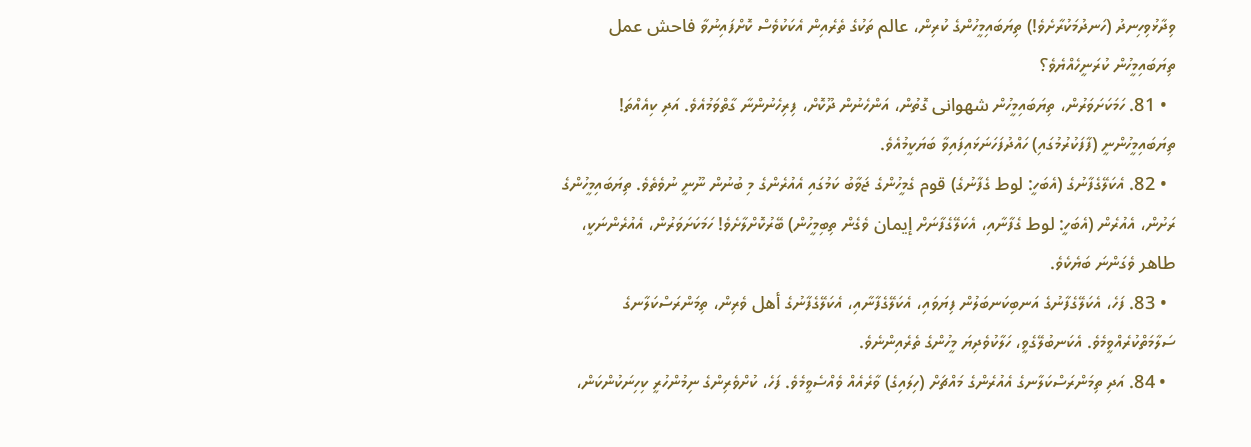ވިދާޅުވިހިނދު (ހަނދުމަކުރާށެވެ!) ތިޔަބައިމީހުންގެ ކުރިން، عالم ތަކުގެ ތެރެއިން އެކަކުވެސް ކޮށްފައިނުވާ فاحش عمل ތިޔަބައިމީހުން ކުރަނީހެއްޔެވެ؟
  • 81. ހަމަކަށަވަރުން، ތިޔަބައިމީހުން شهوانى ގޮތުން، އަންހެނުން ދޫކޮށް، ފިރިހެނުންނާ ގާތްވަމުއެވެ. އަދި ކިއެއްތަ! ތިޔަބައިމީހުންނީ (ފާފަކުރުމުގައި) ހައްދުފަހަނަޅައިފައިވާ ބަޔަކީމުއެވެ.
  • 82. އެކަލޭގެފާނުގެ (އެބަހީ: لوط ގެފާނުގެ) قوم ގެމީހުންގެ ޖަވާބު ކަމުގައި އެއުރެންގެ މި ބުނުން ނޫނީ ނުވެތެވެ. ތިޔަބައިމީހުންގެ ރަށުން، އެއުރެން (އެބަހީ: لوط ގެފާނާއި، އެކަލޭގެފާނަށް إيمان ވެގެން ތިބިމީހުން) ބޭރުކޮށްލާށެވެ! ހަމަކަށަވަރުން، އެއުރެންނަކީ، طاهر ވެގަންނަ ބަޔެކެވެ.
  • 83. ފަހެ، އެކަލޭގެފާނުގެ އަނބިކަނބަލުން ފިޔަވައި، އެކަލޭގެފާނާއި، އެކަލޭގެފާނުގެ أهل ވެރިން، ތިމަންރަސްކަލާނގެ ސަލާމަތްކުރެއްވީމެވެ. އެކަނބުލޭގެވީ، ހަލާކުވެދިޔަ މީހުންގެ ތެރެއިންނެވެ.
  • 84. އަދި ތިމަންރަސްކަލާނގެ އެއުރެންގެ މައްޗަށް (ހިލައިގެ) ވާރެއެއް ވެއްސެވީމެވެ. ފަހެ، ކުށްވެރިންގެ ނިމުންހުރީ ކިހިނަކުންކަން،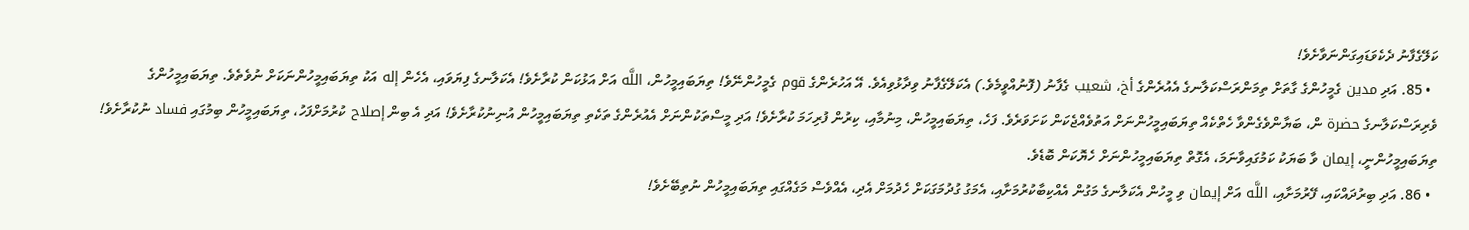ކަލޭގެފާނު ދެކެވަޑައިގަންނަވާށެވެ!
  • 85. އަދި مدين ގެމީހުންގެ ގާތަށް ތިމަންރަސްކަލާނގެ އެއުރެންގެ أخ، شعيب ގެފާނު (ފޮނުއްވީމެވެ.) އެކަލޭގެފާނު ވިދާޅުވިއެވެ. އޭ އަހުރެންގެ قوم ގެމީހުންނޭވެ! ތިޔަބައިމީހުން، اللَّه އަށް އަޅުކަން ކުރާށެވެ! އެކަލާނގެ ފިޔަވައި، އެހެން إله އަކު ތިޔަބައިމީހުންނަކަށް ނުވެތެވެ. ތިޔަބައިމީހުންގެ ވެރިރަސްކަލާނގެ حضرة ން، ބަޔާންވެގެންވާ ހެތްކެއް ތިޔަބައިމީހުންނަށް އަތުވެއްޖެކަން ކަށަވަރެވެ. ފަހެ، ތިޔަބައިމީހުން، މިނުމާއި، ކިރުން ފުރިހަމަ ކުރާށެވެ! އަދި މީސްތަކުންނަށް އެއުރެންގެ ތަކެތި ތިޔަބައިމީހުން އުނިނުކުރާށެވެ! އަދި އެ ބިން إصلاح ކުރުމަށްފަހު، ތިޔަބައިމީހުން ބިމުގައި فساد ނުކުރާށެވެ! ތިޔަބައިމީހުންނީ، إيمان ވާ ބަޔަކު ކަމުގައިވާނަމަ، އެގޮތް ތިޔަބައިމީހުންނަށް ހެޔޮކަން ބޮޑެވެ.
  • 86. އަދި ބިރުދައްކައި، ފޭރުމަށާއި، اللَّه އަށް إيمان ވި މީހުން އެކަލާނގެ މަގުން އެއްކިބާކުރުމަށާއި، އެމަގު ގުދުމަގަކަށް ހެދުމަށް އެދި، އެއްވެސް މަގެއްގައި ތިޔަބައިމީހުން ނުތިބޭށެވެ!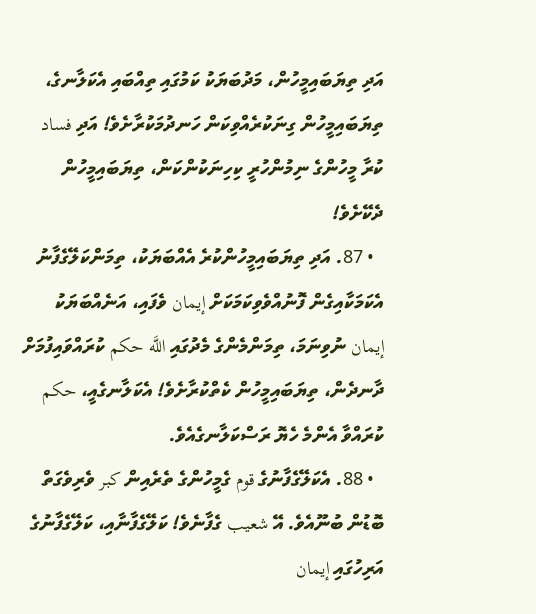އަދި ތިޔަބައިމީހުން، މަދުބަޔަކު ކަމުގައި ތިއްބައި އެކަލާނގެ، ތިޔަބައިމީހުން ގިނަކުރެއްވިކަން ހަނދުމަކުރާށެވެ! އަދި فساد ކުރާ މީހުންގެ ނިމުންހުރީ ކިހިނަކުންކަން، ތިޔަބައިމީހުން ދެކޭށެވެ!
  • 87. އަދި ތިޔަބައިމީހުންކުރެ އެއްބަޔަކު، ތިމަންކަލޭގެފާނު އެކަމަކާއިގެން ފޮނުއްވެވިކަމަކަށް إيمان ވެފައި، އަނެއްބަޔަކު إيمان ނުވިނަމަ، ތިމަންމެންގެ މެދުގައި اللَّه حكم ކުރައްވައިފުމަށް ދާނދެން، ތިޔަބައިމީހުން ކެތްކުރާށެވެ! އެކަލާނގެއީ، حكم ކުރައްވާ އެންމެ ހެޔޮ ރަސްކަލާނގެއެވެ.
  • 88. އެކަލޭގެފާނުގެ قوم ގެމީހުންގެ ތެރެއިން كبر ވެރިވެގަތް ބޮޑުން ބުނޫއެވެ. އޭ شعيب ގެފާނެވެ! ކަލޭގެފާނާއި، ކަލޭގެފާނުގެ އަރިހުގައި إيمان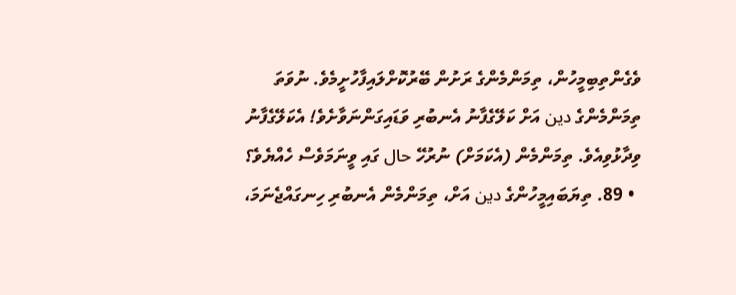ވެގެންތިބިމީހުން، ތިމަންމެންގެ ރަށުން ބޭރުކޮށްލައިފާހުށީމެވެ. ނުވަތަ ތިމަންމެންގެ دين އަށް ކަލޭގެފާނު އެނބުރި ވަޑައިގަންނަވާށެވެ! އެކަލޭގެފާނު ވިދާޅުވިއެވެ. ތިމަންމެން (އެކަމަށް) ނުރުހޭ حال ގައި ވީނަމަވެސް ހެއްޔެވެ؟
  • 89. ތިޔަބައިމީހުންގެ دين އަށް، ތިމަންމެން އެނބުރި ހިނގައްޖެނަމަ،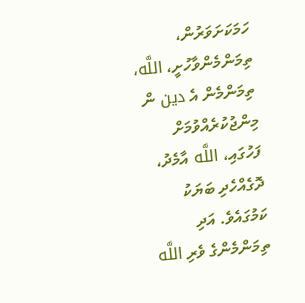ހަމަކަށަވަރުން، ތިމަންމެންވާހުށީ، اللَّه، ތިމަންމެން އެ دين ން މިންޖުކުރެއްވުމަށް ފަހުގައި، اللَّه އާމެދު، ދޮގެއްހެދި ބަޔަކު ކަމުގައެވެ. އަދި ތިމަންމެންގެ ވެރި اللَّه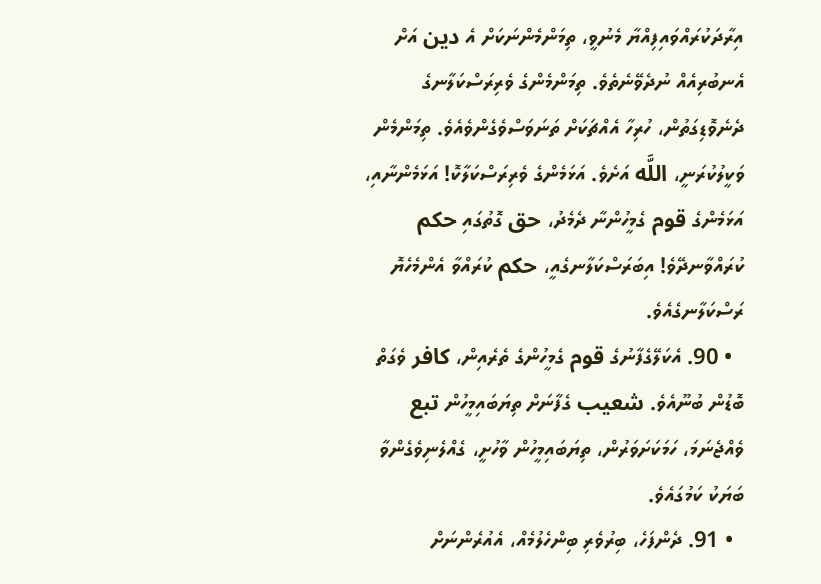އިރާދަކުރައްވައިފިއްޔާ މެނުވީ، ތިމަންމެންނަކަށް އެ دين އަށް އެނބުރިއެއް ނުދެވޭނެތެވެ. ތިމަންމެންގެ ވެރިރަސްކަލާނގެ ދެނެވޮޑިގަތުން، ހުރިހާ އެއްޗަކަށް ތަނަވަސްވެގެންވެއެވެ. ތިމަންމެން ވަކީލުކުރަނީ، اللَّه އަށެވެ. އަޅަމެންގެ ވެރިރަސްކަލާކޮ! އަޅަމެންނާއި، އަޅަމެންގެ قوم ގެމީހުންނާ ދެމެދު، حق ގޮތުގައި حكم ކުރައްވާނދޭވެ! އިބަރަސްކަލާނގެއީ، حكم ކުރައްވާ އެންމެހެޔޮ ރަސްކަލާނގެއެވެ.
  • 90. އެކަލޭގެފާނުގެ قوم ގެމީހުންގެ ތެރެއިން، كافر ވެގަތް ބޮޑުން ބުނޫއެވެ. شعيب ގެފާނަށް ތިޔަބައިމީހުން تبع ވެއްޖެނަމަ، ހަމަކަށަވަރުން، ތިޔަބައިމީހުން ވާހުށީ، ގެއްލެނިވެގެންވާ ބަޔަކު ކަމުގައެވެ.
  • 91. ދެންފަހެ، ބިރުވެރި ބިންހެލުމެއް، އެއުރެންނަށް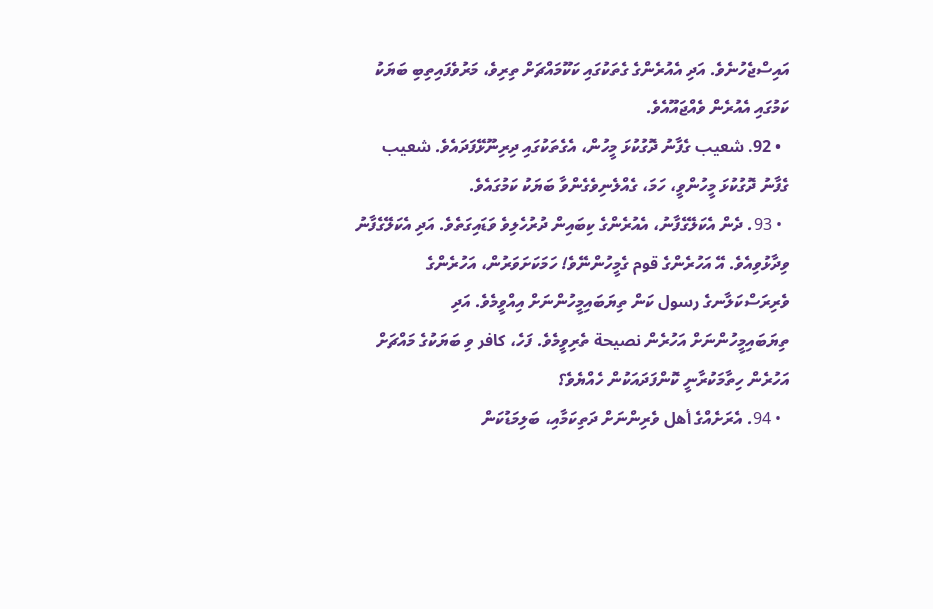އައިސްޖެހުނެވެ. އަދި އެއުރެންގެ ގެތަކުގައި ކަކޫމައްޗަށް ތިރިވެ، މަރުވެފައިތިބި ބަޔަކު ކަމުގައި އެއުރެން ވެއްޖައޫއެވެ.
  • 92. شعيب ގެފާނު ދޮގުކުޅަ މީހުން، އެގެތަކުގައި ދިރިނޫޅޭފަދައެވެ. شعيب ގެފާނު ދޮގުކުޅަ މީހުންވީ، ހަމަ، ގެއްލެނިވެގެންވާ ބަޔަކު ކަމުގައެވެ.
  • 93. ދެން އެކަލޭގެފާނު، އެއުރެންގެ ކިބައިން ދުރުހެލިވެ ވަޑައިގަތެވެ. އަދި އެކަލޭގެފާނު ވިދާޅުވިއެވެ. އޭ އަހުރެންގެ قوم ގެމީހުންނޭވެ! ހަމަކަށަވަރުން، އަހުރެންގެ ވެރިރަސްކަލާނގެ رسول ކަން ތިޔަބައިމީހުންނަށް އިއްވީމެވެ. އަދި ތިޔަބައިމީހުންނަށް އަހުރެން نصيحة ތެރިވީމެވެ. ފަހެ، كافر ވި ބަޔަކުގެ މައްޗަށް އަހުރެން ހިތާމަކުރާނީ ކޮންފަދައަކުން ހެއްޔެވެ؟
  • 94. އެރަށެއްގެ أهل ވެރިންނަށް ދަތިކަމާއި، ބަލިމަޑުކަން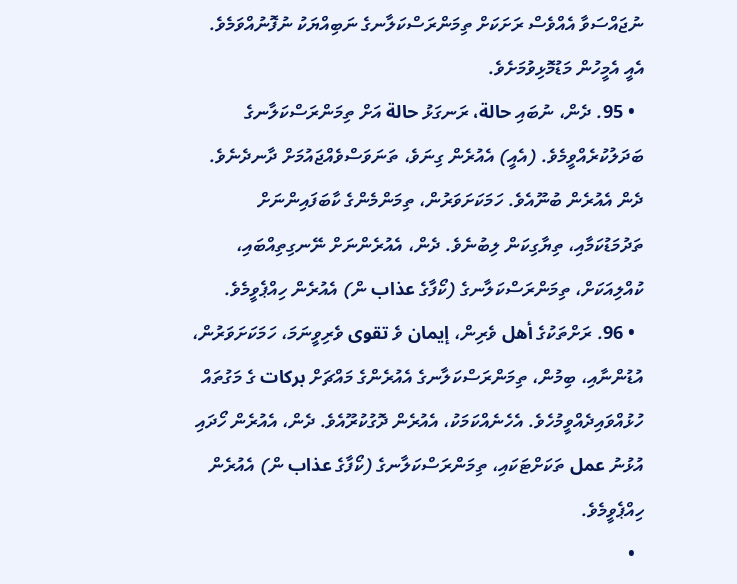ނުޖައްސަވާ އެއްވެސް ރަށަކަށް ތިމަންރަސްކަލާނގެ ނަބިއްޔަކު ނުފޮނުއްވަމެވެ. އެއީ އެމީހުން މަޑުމޮޅިވުމަށެވެ.
  • 95. ދެން، ނުބައި حالة، ރަނގަޅު حالة އަށް ތިމަންރަސްކަލާނގެ ބަދަލުކުރެއްވީމެވެ. (އެއީ) އެއުރެން ގިނަވެ، ތަނަވަސްވެއްޖައުމަށް ދާނދެނެވެ. ދެން އެއުރެން ބުނޫއެވެ. ހަމަކަށަވަރުން، ތިމަންމެންގެ ކާބަފައިންނަށް ތަދުމަޑުކަމާއި، ތިޔާގިކަން ލިބުނެވެ. ދެން، އެއުރެންނަށް ނޭނގިތިއްބައި، ކުއްލިއަކަށް، ތިމަންރަސްކަލާނގެ (ކޯފާގެ عذاب ން) އެއުރެން ހިއްޕެވީމެވެ.
  • 96. ރަށްތަކުގެ أهل ވެރިން، إيمان ވެ تقوى ވެރިވީނަމަ، ހަމަކަށަވަރުން، އުޑުންނާއި، ބިމުން، ތިމަންރަސްކަލާނގެ އެއުރެންގެ މައްޗަށް بركات ގެ މަގުތައް ހުޅުއްވައިދެއްވީމުހެވެ. އެހެނެއްކަމަކު، އެއުރެން ދޮގުކުރޫއެވެ. ދެން، އެއުރެން ހޯދައި އުޅުނު عمل ތަކަށްޓަކައި، ތިމަންރަސްކަލާނގެ (ކޯފާގެ عذاب ން) އެއުރެން ހިއްޕެވީމެވެ.
  •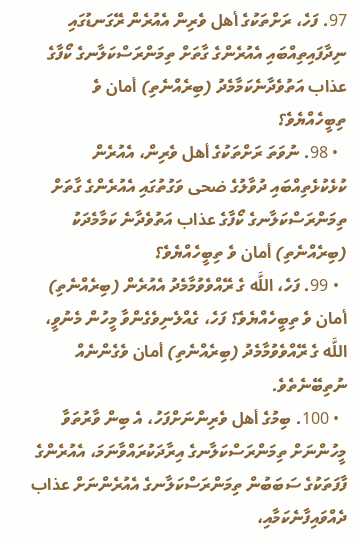97. ފަހެ، ރަށްތަކުގެ أهل ވެރިން އެއުރެން ރޭގަނޑުގައި ނިދާފައިތިއްބައި އެއުރެންގެ ގާތަށް ތިމަންރަސްކަލާނގެ ކޯފާގެ عذاب އަތުވެދާނެކަމާމެދު (ބިރެއްނެތި) أمان ވެ ތިބީހެއްޔެވެ؟
  • 98. ނުވަތަ ރަށްތަކުގެ أهل ވެރިން، އެއުރެން ކުޅެކުޅެތިއްބައި ދުވާލުގެ ضحى ވަގުތުގައި އެއުރެންގެ ގާތަށް ތިމަންރަސްކަލާނގެ ކޯފާގެ عذاب އަތުވެދާނެ ކަމާމެދަކު (ބިރެއްނެތި) أمان ވެ ތިބީހެއްޔެވެ؟
  • 99. ފަހެ، اللَّه ގެ ރޭއްވެވުމާމެދު އެއުރެން (ބިރެއްނެތި) أمان ވެ ތިބީހެއްޔެވެ؟ ފަހެ، ގެއްލެނިވެގެންވާ މީހުން މެނުވީ، اللَّه ގެ ރޭއްވެވުމާމެދު (ބިރެއްނެތި) أمان ވެގެންނެއް ނުތިބޭނެތެވެ.
  • 100. ބިމުގެ أهل ވެރިންނަށްފަހު، އެ ބިން ވާރުތަވާ މީހުންނަށް ތިމަންރަސްކަލާނގެ އިރާދަކުރައްވާނަމަ، އެއުރެންގެ ފާފަތަކުގެ ސަބަބުން ތިމަންރަސްކަލާނގެ އެއުރެންނަށް عذاب ދެއްވައިފާނެކަމާއި،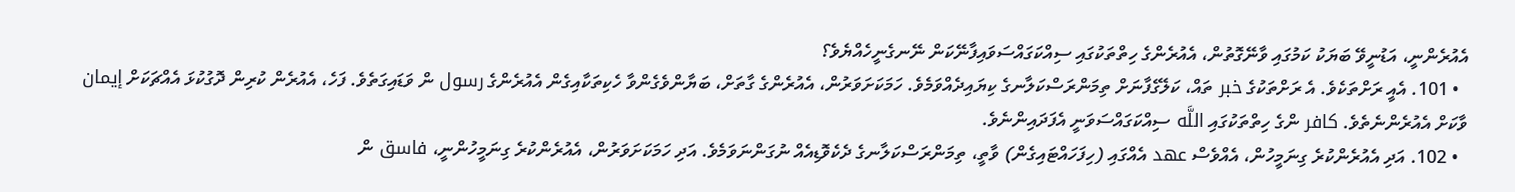އެއުރެންނީ، އަޑުނީވޭ ބަޔަކު ކަމުގައި ވާނޭގޮތުން، އެއުރެންގެ ހިތްތަކުގައި ސިއްކަގައްސަވައިފާނޭކަން ނޭނގެނީހެއްޔެވެ؟
  • 101. އެއީ ރަށްތަކެވެ. އެ ރަށްތަކުގެ خبر ތައް، ކަލޭގެފާނަށް ތިމަންރަސްކަލާނގެ ކިޔައިދެއްވަމެވެ. ހަމަކަށަވަރުން، އެއުރެންގެ ގާތަށް، ބަޔާންވެގެންވާ ހެކިތަކާއިގެން އެއުރެންގެ رسول ން ވަޑައިގަތެވެ. ފަހެ، އެއުރެން ކުރިން ދޮގުކުޅަ އެއްޗަކަށް إيمان ވާކަށް އެއުރެންނެތެވެ. كافر ންގެ ހިތްތަކުގައި اللَّه ސިއްކަގައްސަވަނީ އެފަދައިންނެވެ.
  • 102. އަދި އެއުރެންކުރެ ގިނަމީހުން، އެއްވެސް عهد އެއްގައި (ހިފަހައްޓައިގެން) ވާތީ، ތިމަންރަސްކަލާނގެ ދެކެވޮޑިއެއް ނުގަންނަވަމެވެ. އަދި ހަމަކަށަވަރުން، އެއުރެންކުރެ ގިނަމީހުންނީ، فاسق ން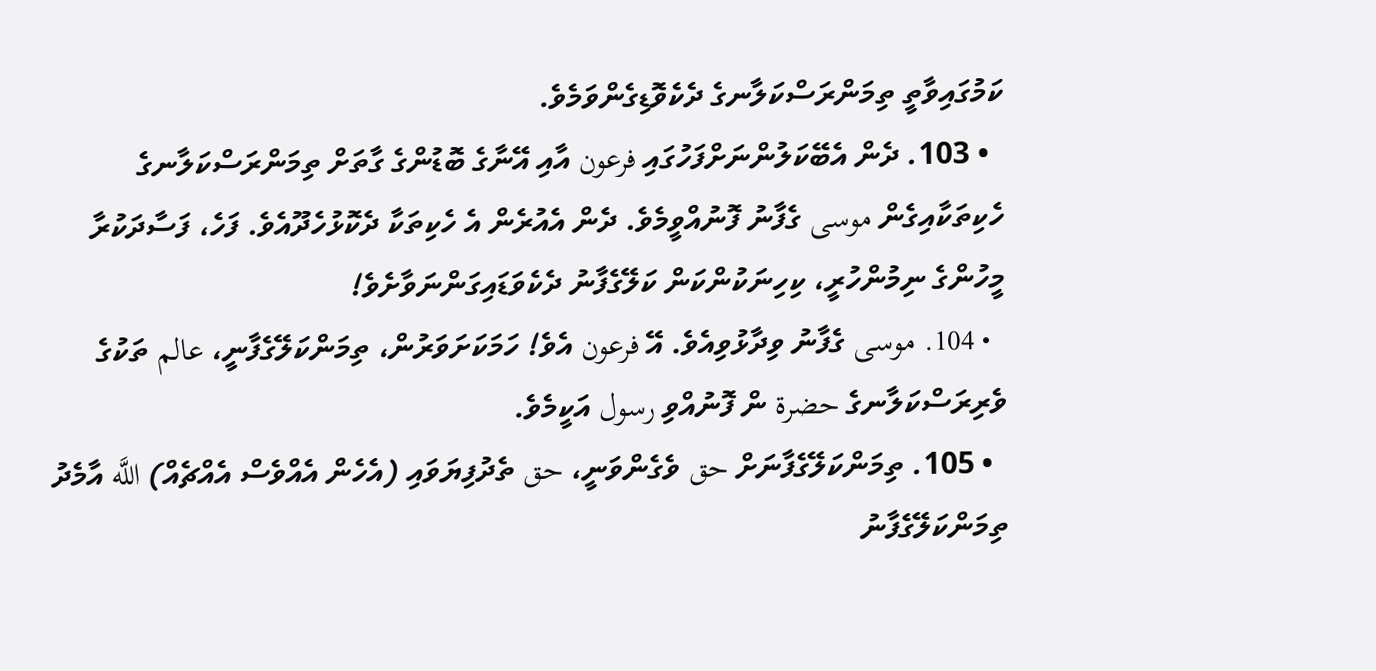ކަމުގައިވާތީ ތިމަންރަސްކަލާނގެ ދެކެވޮޑިގެންވަމެވެ.
  • 103. ދެން އެބޭކަލުންނަށްފަހުގައި فرعون އާއި އޭނާގެ ބޮޑުންގެ ގާތަށް ތިމަންރަސްކަލާނގެ ހެކިތަކާއިގެން موسى ގެފާނު ފޮނުއްވީމެވެ. ދެން އެއުރެން އެ ހެކިތަކާ ދެކޮޅުހެދޫއެވެ. ފަހެ، ފަސާދަކުރާ މީހުންގެ ނިމުންހުރީ، ކިހިނަކުންކަން ކަލޭގެފާނު ދެކެވަޑައިގަންނަވާށެވެ!
  • 104. موسى ގެފާނު ވިދާޅުވިއެވެ. އޭ فرعون އެވެ! ހަމަކަށަވަރުން، ތިމަންކަލޭގެފާނީ، عالم ތަކުގެ ވެރިރަސްކަލާނގެ حضرة ން ފޮނުއްވި رسول އަކީމެވެ.
  • 105. ތިމަންކަލޭގެފާނަށް حق ވެގެންވަނީ، حق ތެދުފިޔަވައި (އެހެން އެއްވެސް އެއްޗެއް) اللَّه އާމެދު ތިމަންކަލޭގެފާނު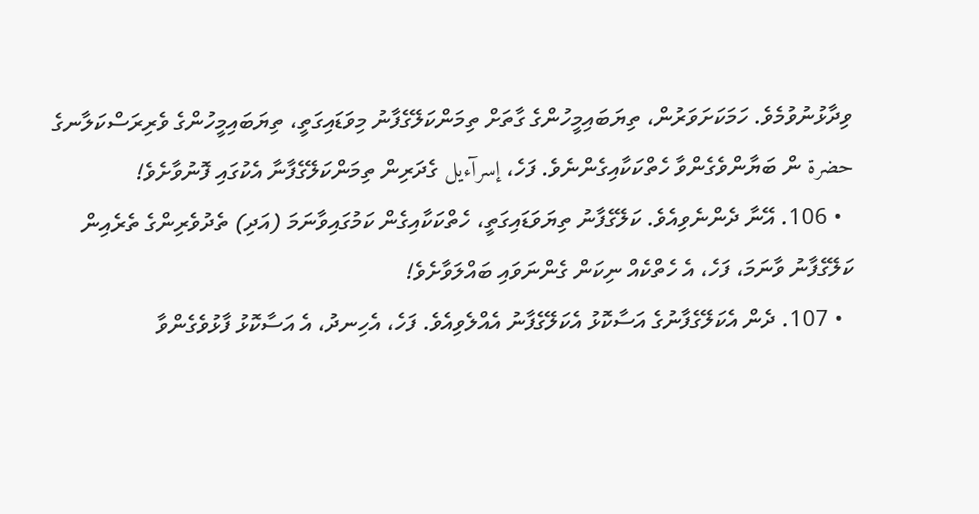ވިދާޅުނުވުމެވެ. ހަމަކަށަވަރުން، ތިޔަބައިމީހުންގެ ގާތަށް ތިމަންކަލޭގެފާނު މިވަޑައިގަތީ، ތިޔަބައިމީހުންގެ ވެރިރަސްކަލާނގެ حضرة ން ބަޔާންވެގެންވާ ހެތްކަކާއިގެންނެވެ. ފަހެ، إسرآءيل ގެދަރިން ތިމަންކަލޭގެފާނާ އެކުގައި ފޮނުވާށެވެ!
  • 106. އޭނާ ދެންނެވިއެވެ. ކަލޭގެފާނު ތިޔަވަޑައިގަތީ، ހެތްކަކާއިގެން ކަމުގައިވާނަމަ (އަދި) ތެދުވެރިންގެ ތެރެއިން ކަލޭގެފާނު ވާނަމަ، ފަހެ، އެ ހެތްކެއް ނިކަން ގެންނަވައި ބައްލަވާށެވެ!
  • 107. ދެން އެކަލޭގެފާނުގެ އަސާކޮޅު އެކަލޭގެފާނު އެއްލެވިއެވެ. ފަހެ، އެހިނދު، އެ އަސާކޮޅު ފާޅުވެގެންވާ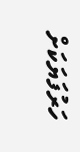ހަރުފަޔަކަށް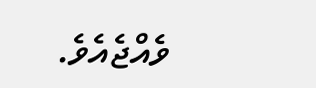ވެއްޖެއެވެ.